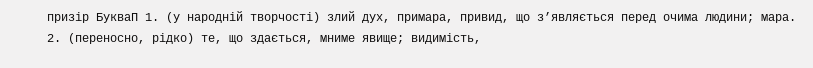призір БукваП 1. (у народній творчості) злий дух, примара, привид, що з’являється перед очима людини; мара. 2. (переносно, рідко) те, що здається, мниме явище; видимість,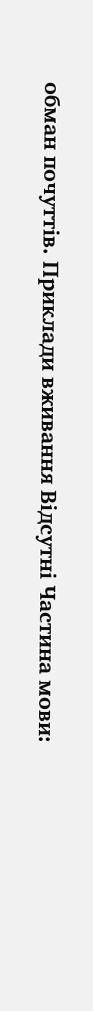обман почуттів. Приклади вживання Відсутні Частина мови: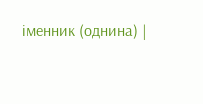іменник (однина) |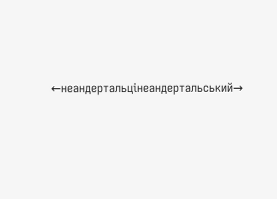←неандертальцінеандертальський→